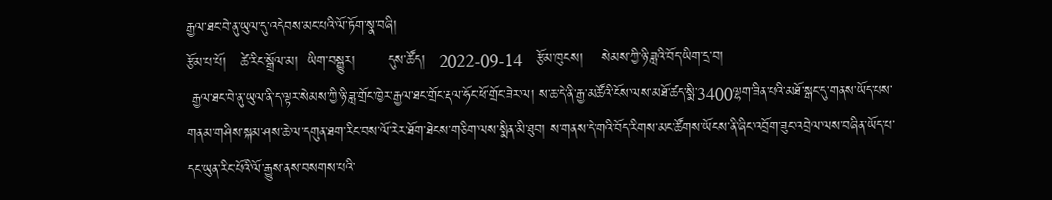རྒྱལ་ཐང་བེ་ནུ་ཡུལ་དུ་འདེབས་མང་པའི་ལོ་ཏོག་སྣ་བཞི།
རྩོམ་པ་པོ།   ཚེ་རིང་སྒྲོལ་མ།  ཡིག་བསྒྱུར།       དུས་ཚོད།   2022-09-14   རྩོམ་ཁུངས།    སེམས་ཀྱི་ཉི་ཟླའི་བོད་ཡིག་དྲ་བ།
 རྒྱལ་ཐང་བེ་ནུ་ཡུལ་ནི་ད་ལྟར་སེམས་ཀྱི་ཉི་ཟླ་གྲོང་ཁྱེར་རྒྱལ་ཐང་གྲོང་རྡལ་ཧོང་ཕོ་གྲོང་ཟེར་ལ། ས་ཆ་དེ་ནི་རྒྱ་མཚོའི་ངོས་ལས་མཐོ་ཚད་སྨི་3400ལྷག་ཟིན་པའི་མཐོ་སྒང་དུ་གནས་ཡོད་པས་གནམ་གཤིས་སྐམ་ཤས་ཆེ་ལ་དགུན་ཐག་རིང་བས་ལོ་རེར་ཐོག་ཐེངས་གཅིག་ལས་སྨིན་མི་ཐུབ། ས་གནས་དེ་གའི་བོད་རིགས་མང་ཚོགས་ཡོངས་ནི་ཞིང་འབྲོག་ཟུང་འབྲེལ་ལས་བཞིན་ཡོད་པ་དང་ཡུན་རིང་པོའི་ལོ་རྒྱུས་ནས་བསགས་པའི་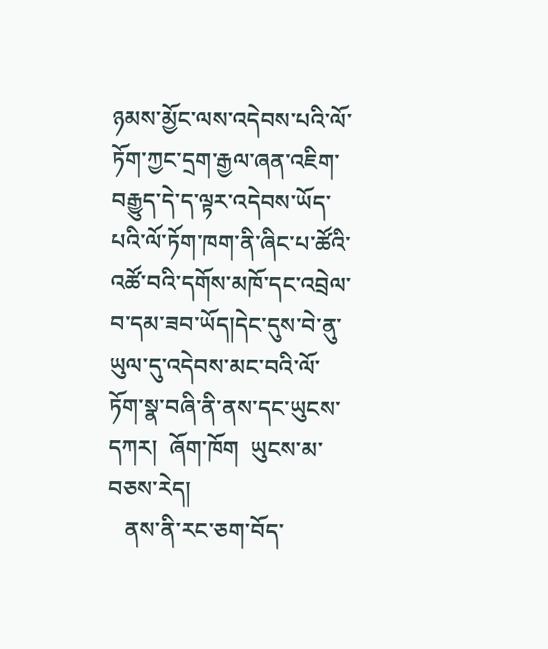ཉམས་མྱོང་ལས་འདེབས་པའི་ལོ་ཏོག་ཀྱང་དྲག་རྒྱལ་ཞན་འཇིག་བརྒྱུད་དེ་ད་ལྟར་འདེབས་ཡོད་པའི་ལོ་ཏོག་ཁག་ནི་ཞིང་པ་ཚོའི་འཚོ་བའི་དགོས་མཁོ་དང་འབྲེལ་བ་དམ་ཟབ་ཡོད།དེང་དུས་བེ་ནུ་ཡུལ་དུ་འདེབས་མང་བའི་ལོ་ཏོག་སྣ་བཞི་ནི་ནས་དང་ཡུངས་དཀར།  ཞོག་ཁོག  ཡུངས་མ་བཅས་རེད།
   ནས་ནི་རང་ཅག་བོད་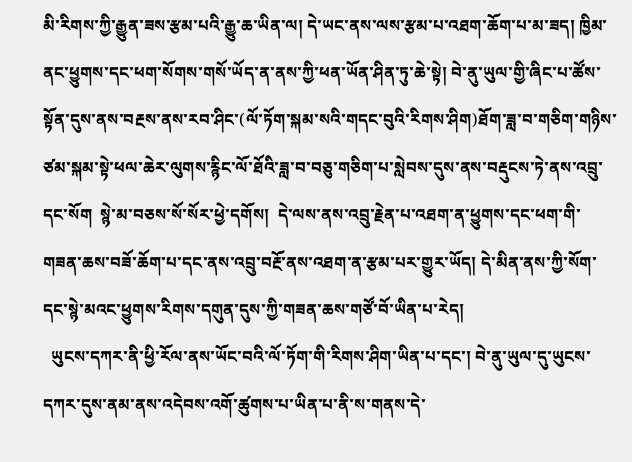མི་རིགས་ཀྱི་རྒྱུན་ཟས་རྩམ་པའི་རྒྱུ་ཆ་ཡིན་ལ། དེ་ཡང་ནས་ལས་རྩམ་པ་འཐག་ཆོག་པ་མ་ཟད། ཁྱིམ་ནང་ཕྱུགས་དང་ཕག་སོགས་གསོ་ཡོད་ན་ནས་ཀྱི་ཕན་ཡོན་ཤིན་ཏུ་ཆེ་སྟེ། བེ་ནུ་ཡུལ་གྱི་ཞིང་པ་ཚོས་སྟོན་དུས་ནས་བརྔས་ནས་རབ་ཤིང་(ལོ་ཏོག་སྐམ་སའི་གདང་བུའི་རིགས་ཤིག)ཐོག་ཟླ་བ་གཅིག་གཉིས་ཙམ་སྐམ་སྟེ་ཕལ་ཆེར་ལུགས་རྙིང་ལོ་ཐོའི་ཟླ་བ་བཅུ་གཅིག་པ་སླེབས་དུས་ནས་བརྡུངས་ཏེ་ནས་འབྲུ་དང་སོག  སྙེ་མ་བཅས་སོ་སོར་ཕྱེ་དགོས།  དེ་ལས་ནས་འབྲུ་རྗེན་པ་འཐག་ན་ཕྱུགས་དང་ཕག་གི་གཟན་ཆས་བཟོ་ཆོག་པ་དང་ནས་འབྲུ་བརྔོ་ནས་འཐག་ན་རྩམ་པར་གྱུར་ཡོད། དེ་མིན་ནས་ཀྱི་སོག་དང་སྙེ་མའང་ཕྱུགས་རིགས་དགུན་དུས་ཀྱི་གཟན་ཆས་གཙོ་བོ་ཡིན་པ་རེད།
  ཡུངས་དཀར་ནི་ཕྱི་རོལ་ནས་ཡོང་བའི་ལོ་ཏོག་གི་རིགས་ཤིག་ཡིན་པ་དང་། བེ་ནུ་ཡུལ་དུ་ཡུངས་དཀར་དུས་ནམ་ནས་འདེབས་འགོ་ཚུགས་པ་ཡིན་པ་ནི་ས་གནས་དེ་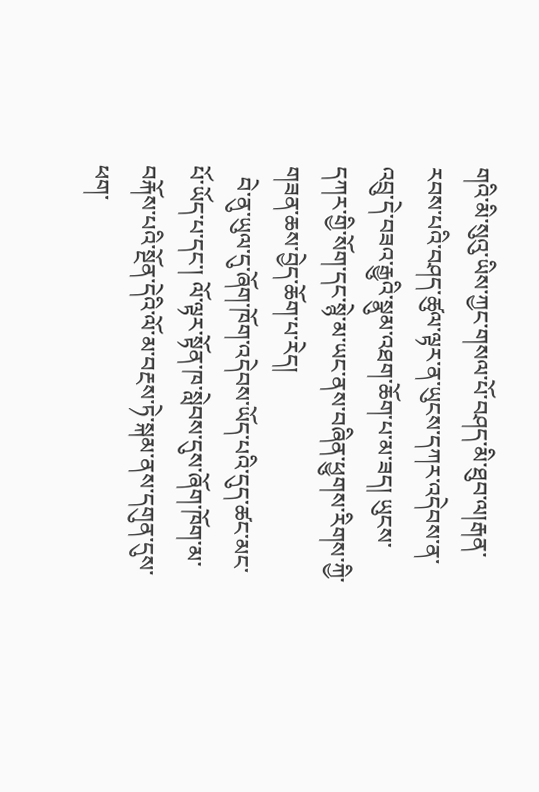གའི་མི་སུའུ་ཡིས་ཀྱང་གསལ་པོ་བཤད་མི་ཐུབ་ལ།རྒན་རབས་པའི་བཤད་ཚུལ་ལྟར་ན་ཡུངས་དཀར་འདེབས་ན་འབྲུ་དེ་བཟའ་རྒྱུའི་སྣུམ་འཐག་ཆོག་པ་མ་ཟད། ཡུངས་དཀར་གྱི་སོག་དང་སྙེ་མ་ཡང་ནས་བཞིན་ཕྱུགས་རིགས་ཀྱི་གཟན་ཆས་བྱེད་ཆོག་པ་རེད།
  བེ་ནུ་ཡུལ་དུ་ཞོག་ཁོག་འདེབས་ཡོད་པའི་དུད་ཚང་མང་པོ་ཡོད་པ་དང་། ལོ་ལྟར་སྟོན་ཁ་སླེབས་དུས་ཞོག་ཁོག་མ་བརྐོས་པའི་སྔོན་དེའི་ལོ་མ་བརྔས་ཏེ་སྐམ་ནས་དགུན་དུས་ཕག་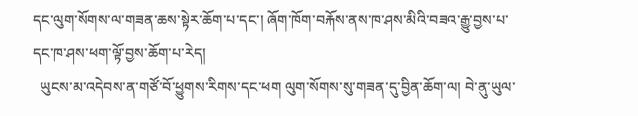དང་ལུག་སོགས་ལ་གཟན་ཆས་སྟེར་ཆོག་པ་དང་། ཞོག་ཁོག་བརྐོས་ནས་ཁ་ཤས་མིའི་བཟའ་རྒྱུ་བྱས་པ་དང་ཁ་ཤས་ཕག་ལྟོ་བྱས་ཆོག་པ་རེད།
  ཡུངས་མ་འདེབས་ན་གཙོ་བོ་ཕྱུགས་རིགས་དང་ཕག ལུག་སོགས་སུ་གཟན་དུ་བྱིན་ཆོག་ལ། བེ་ནུ་ཡུལ་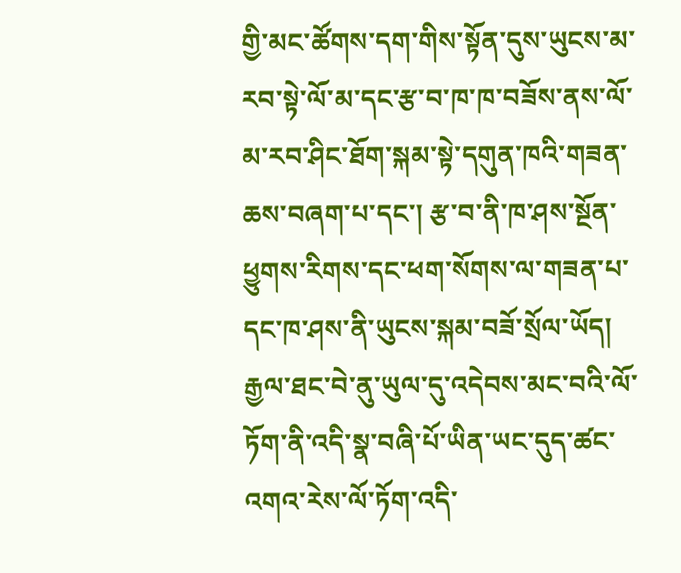གྱི་མང་ཚོགས་དག་གིས་སྟོན་དུས་ཡུངས་མ་རབ་སྟེ་ལོ་མ་དང་རྩ་བ་ཁ་ཁ་བཟོས་ནས་ལོ་མ་རབ་ཤིང་ཐོག་སྐམ་སྟེ་དགུན་ཁའི་གཟན་ཆས་བཞག་པ་དང་། རྩ་བ་ནི་ཁ་ཤས་སྔོན་ཕྱུགས་རིགས་དང་ཕག་སོགས་ལ་གཟན་པ་དང་ཁ་ཤས་ནི་ཡུངས་སྐམ་བཟོ་སྲོལ་ཡོད།
རྒྱལ་ཐང་བེ་ནུ་ཡུལ་དུ་འདེབས་མང་བའི་ལོ་ཏོག་ནི་འདི་སྣ་བཞི་པོ་ཡིན་ཡང་དུད་ཚང་འགའ་རེས་ལོ་ཏོག་འདི་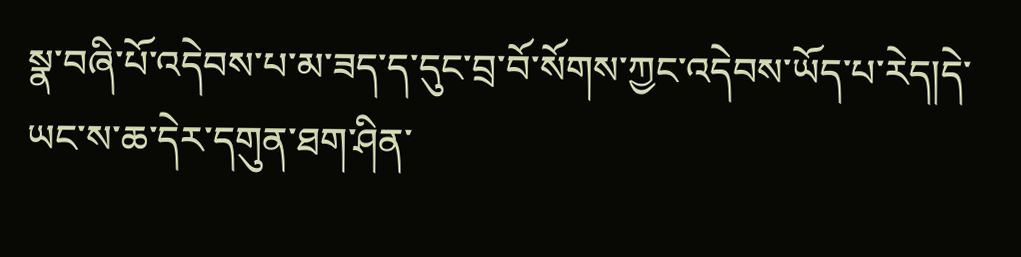སྣ་བཞི་པོ་འདེབས་པ་མ་ཟད་ད་དུང་བྲ་བོ་སོགས་ཀྱང་འདེབས་ཡོད་པ་རེད།དེ་ཡང་ས་ཆ་དེར་དགུན་ཐག་ཤིན་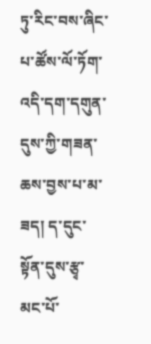ཏུ་རིང་བས་ཞིང་པ་ཚོས་ལོ་ཏོག་འདི་དག་དགུན་དུས་ཀྱི་གཟན་ཆས་བྱས་པ་མ་ཟད། ད་དུང་སྟོན་དུས་རྩྭ་མང་པོ་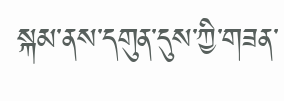སྐམ་ནས་དགུན་དུས་ཀྱི་གཟན་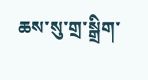ཆས་སུ་གྲ་སྒྲིག་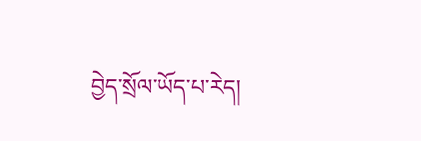བྱེད་སྲོལ་ཡོད་པ་རེད།